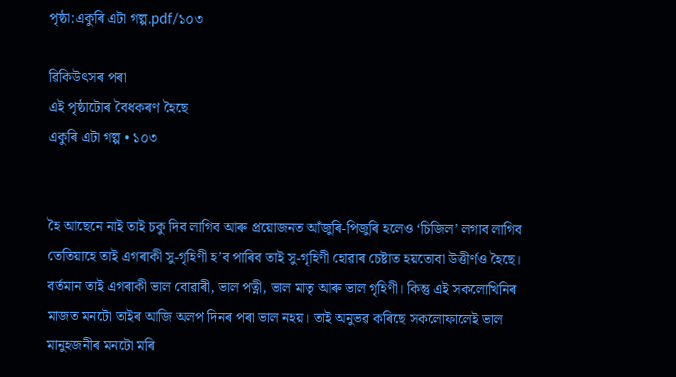পৃষ্ঠা:একুৰি এটা গল্প.pdf/১০৩

ৱিকিউৎসৰ পৰা
এই পৃষ্ঠাটোৰ বৈধকৰণ হৈছে
একুৰি এটা গল্প • ১০৩


হৈ আছেনে নাই তাই চকু দিব লাগিব আৰু প্ৰয়োজনত আঁজুৰি-পিজুৰি হলেও ‘চিজিল’ লগাব লাগিব তেতিয়াহে তাই এগৰাকী সু-গৃহিণী হ’ব পাৰিব তাই সু-গৃহিণী হোৱাৰ চেষ্টাত হয়তোবা উত্তীৰ্ণও হৈছে। বৰ্তমান তাই এগৰাকী ভাল বোৱাৰী, ভাল পত্নী, ভাল মাতৃ আৰু ভাল গৃহিণী। কিন্তু এই সকলোখিনিৰ মাজত মনটো তাইৰ আজি অলপ দিনৰ পৰা ভাল নহয়। তাই অনুভৱ কৰিছে সকলোফালেই ভাল মানুহজনীৰ মনটো মৰি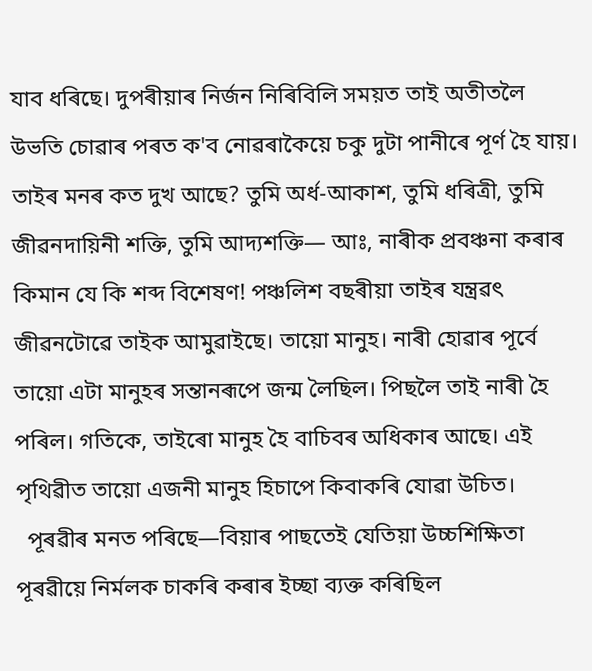যাব ধৰিছে। দুপৰীয়াৰ নিৰ্জন নিৰিবিলি সময়ত তাই অতীতলৈ উভতি চোৱাৰ পৰত ক'ব নোৱৰাকৈয়ে চকু দুটা পানীৰে পূৰ্ণ হৈ যায়। তাইৰ মনৰ কত দুখ আছে? তুমি অৰ্ধ-আকাশ, তুমি ধৰিত্ৰী, তুমি জীৱনদায়িনী শক্তি, তুমি আদ্যশক্তি— আঃ, নাৰীক প্ৰবঞ্চনা কৰাৰ কিমান যে কি শব্দ বিশেষণ! পঞ্চলিশ বছৰীয়া তাইৰ যন্ত্ৰৱৎ জীৱনটোৱে তাইক আমুৱাইছে। তায়ো মানুহ। নাৰী হোৱাৰ পূৰ্বে তায়ো এটা মানুহৰ সন্তানৰূপে জন্ম লৈছিল। পিছলৈ তাই নাৰী হৈ পৰিল। গতিকে, তাইৰো মানুহ হৈ বাচিবৰ অধিকাৰ আছে। এই পৃথিৱীত তায়ো এজনী মানুহ হিচাপে কিবাকৰি যোৱা উচিত।
  পূৰৱীৰ মনত পৰিছে—বিয়াৰ পাছতেই যেতিয়া উচ্চশিক্ষিতা পূৰৱীয়ে নিৰ্মলক চাকৰি কৰাৰ ইচ্ছা ব্যক্ত কৰিছিল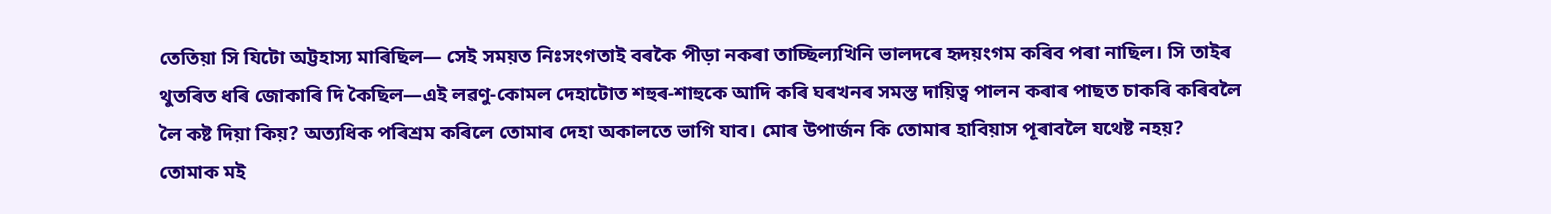তেতিয়া সি যিটো অট্টহাস্য মাৰিছিল— সেই সময়ত নিঃসংগতাই বৰকৈ পীড়া নকৰা তাচ্ছিল্যখিনি ভালদৰে হৃদয়ংগম কৰিব পৰা নাছিল। সি তাইৰ থুতৰিত ধৰি জোকাৰি দি কৈছিল—এই লৱণু-কোমল দেহাটোত শহুৰ-শাহুকে আদি কৰি ঘৰখনৰ সমস্ত দায়িত্ব পালন কৰাৰ পাছত চাকৰি কৰিবলৈ লৈ কষ্ট দিয়া কিয়? অত্যধিক পৰিশ্ৰম কৰিলে তোমাৰ দেহা অকালতে ভাগি যাব। মোৰ উপাৰ্জন কি তোমাৰ হাবিয়াস পূৰাবলৈ যথেষ্ট নহয়? তোমাক মই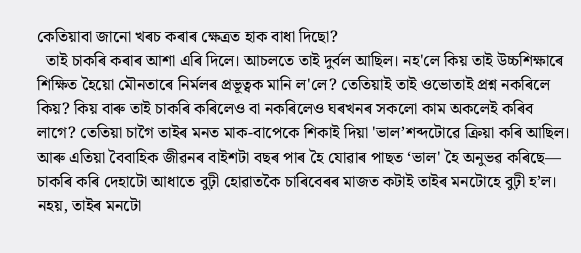কেতিয়াবা জানো খৰচ কৰাৰ ক্ষেত্ৰত হাক বাধা দিছো?
  তাই চাকৰি কৰাৰ আশা এৰি দিলে। আচলতে তাই দুৰ্বল আছিল। নহ'লে কিয় তাই উচ্চশিক্ষাৰে শিক্ষিত হৈয়ো মৌনতাৰে নিৰ্মলৰ প্ৰভূত্বক মানি ল'লে? তেতিয়াই তাই ওভোতাই প্ৰশ্ন নকৰিলে কিয়? কিয় বাৰু তাই চাকৰি কৰিলেও বা নকৰিলেও ঘৰখনৰ সকলো কাম অকলেই কৰিব লাগে? তেতিয়া চাগৈ তাইৰ মনত মাক-বাপেকে শিকাই দিয়া 'ভাল’শব্দটোৱে ক্ৰিয়া কৰি আছিল। আৰু এতিয়া বৈবাহিক জীৱনৰ বাইশটা বছৰ পাৰ হৈ যোৱাৰ পাছত ‘ভাল' হৈ অনুভৱ কৰিছে— চাকৰি কৰি দেহাটো আধাতে বুঢ়ী হোৱাতকৈ চাৰিবেৰৰ মাজত কটাই তাইৰ মনটোহে বুঢ়ী হ’ল। নহয়, তাইৰ মনটো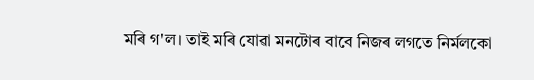মৰি গ'ল। তাই মৰি যোৱা মনটোৰ বাবে নিজৰ লগতে নিৰ্মলকো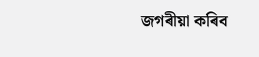জগৰীয়া কৰিব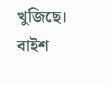খুজিছে। বাইশ